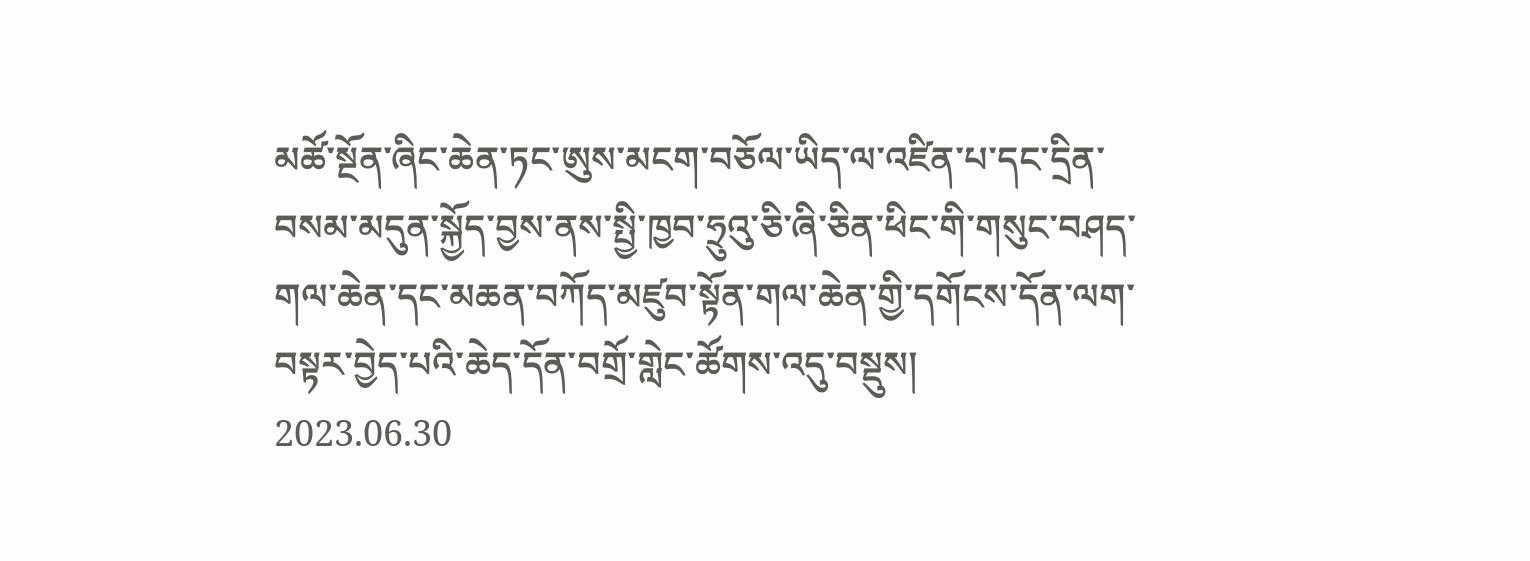མཚོ་སྔོན་ཞིང་ཆེན་ཏང་ཨུས་མངག་བཅོལ་ཡིད་ལ་འཛིན་པ་དང་དྲིན་བསམ་མདུན་སྐྱོད་བྱས་ནས་སྤྱི་ཁྱབ་ཧྲུའུ་ཅི་ཞི་ཅིན་ཕིང་གི་གསུང་བཤད་གལ་ཆེན་དང་མཆན་བཀོད་མཛུབ་སྟོན་གལ་ཆེན་གྱི་དགོངས་དོན་ལག་བསྟར་བྱེད་པའི་ཆེད་དོན་བགྲོ་གླེང་ཚོགས་འདུ་བསྡུས།
2023.06.30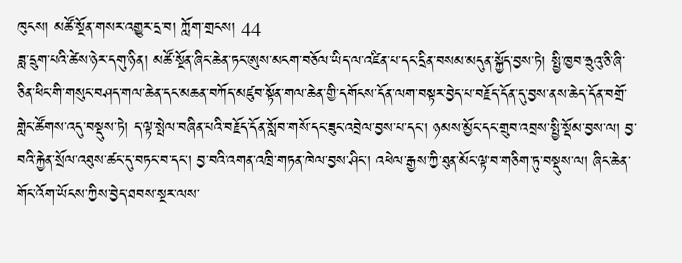ཁུངས། མཚོ་སྔོན་གསར་འགྱུར་དྲ་བ། ཀློག་གྲངས། 44
ཟླ་དྲུག་པའི་ཚེས་ཉེར་དགུ་ཉིན། མཚོ་སྔོན་ཞིང་ཆེན་ཏང་ཨུས་མངག་བཅོལ་ཡིད་ལ་འཛིན་པ་དང་དྲིན་བསམ་མདུན་སྐྱོད་བྱས་ཏེ། སྤྱི་ཁྱབ་ཧྲུའུ་ཅི་ཞི་ཅིན་ཕིང་གི་གསུང་བཤད་གལ་ཆེན་དང་མཆན་བཀོད་མཛུབ་སྟོན་གལ་ཆེན་གྱི་དགོངས་དོན་ལག་བསྟར་བྱེད་པ་བརྗོད་དོན་དུ་བྱས་ནས་ཆེད་དོན་བགྲོ་གླེང་ཚོགས་འདུ་བསྡུས་ཏེ། ད་ལྟ་སྤེལ་བཞིན་པའི་བརྗོད་དོན་སློབ་གསོ་དང་ཟུང་འབྲེལ་བྱས་པ་དང་། ཉམས་མྱོང་དང་གྲུབ་འབྲས་སྤྱི་སྡོམ་བྱས་ལ། བྱ་བའི་རྐྱེན་སྲོལ་འཐུས་ཚང་དུ་བཏང་བ་དང་། བྱ་བའི་འགན་འཁྲི་གཏན་ཁེལ་བྱས་ཤིང་། འཕེལ་རྒྱས་ཀྱི་ཐུན་མོང་ལྟ་བ་གཅིག་ཏུ་བསྡུས་ལ། ཞིང་ཆེན་གོང་འོག་ཡོངས་ཀྱིས་བྱེད་ཐབས་སྔར་ལས་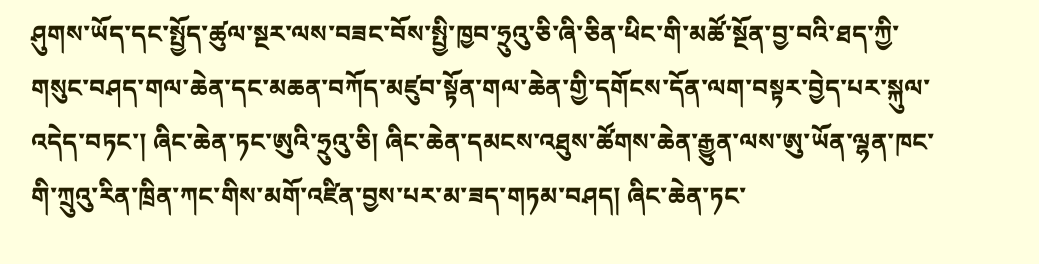ཤུགས་ཡོད་དང་སྤྱོད་ཚུལ་སྔར་ལས་བཟང་བོས་སྤྱི་ཁྱབ་ཧྲུའུ་ཅི་ཞི་ཅིན་ཕིང་གི་མཚོ་སྔོན་བྱ་བའི་ཐད་ཀྱི་གསུང་བཤད་གལ་ཆེན་དང་མཆན་བཀོད་མཛུབ་སྟོན་གལ་ཆེན་གྱི་དགོངས་དོན་ལག་བསྟར་བྱེད་པར་སྐུལ་འདེད་བཏང་། ཞིང་ཆེན་ཏང་ཨུའི་ཧྲུའུ་ཅི། ཞིང་ཆེན་དམངས་འཐུས་ཚོགས་ཆེན་རྒྱུན་ལས་ཨུ་ཡོན་ལྷན་ཁང་གི་ཀྲུའུ་རིན་ཁྲིན་ཀང་གིས་མགོ་འཛིན་བྱས་པར་མ་ཟད་གཏམ་བཤད། ཞིང་ཆེན་ཏང་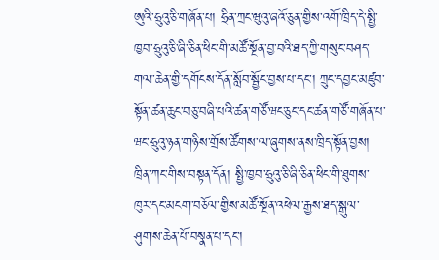ཨུའི་ཧྲུའུ་ཅི་གཞོན་པ། ཧྲིན་ཀྲང་ཝུའུ་ཞའོ་ཅུན་གྱིས་འགོ་ཁྲིད་དེ་སྤྱི་ཁྱབ་ཧྲུའུ་ཅི་ཞི་ཅིན་ཕིང་གི་མཚོ་སྔོན་བྱ་བའི་ཐད་ཀྱི་གསུང་བཤད་གལ་ཆེན་གྱི་དགོངས་དོན་སློབ་སྦྱོང་བྱས་པ་དང་། ཀྲུང་དབྱང་མཛུབ་སྟོན་ཚན་ཆུང་བཅུ་བཞི་པའི་ཚན་གཙོ་ཝང་ཅུང་དང་ཚན་གཙོ་གཞོན་པ་ཝང་ཧྲུའུ་ཉན་གཉིས་གྲོས་ཚོགས་ལ་ཞུགས་ནས་ཁྲིད་སྟོན་བྱས།
ཁྲིན་ཀང་གིས་བསྟན་དོན། སྤྱི་ཁྱབ་ཧྲུའུ་ཅི་ཞི་ཅིན་ཕིང་གི་ཐུགས་ཁུར་དང་མངག་བཅོལ་གྱིས་མཚོ་སྔོན་འཕེལ་རྒྱས་ཐད་སྒུལ་ཤུགས་ཆེན་པོ་བསྣན་པ་དང་།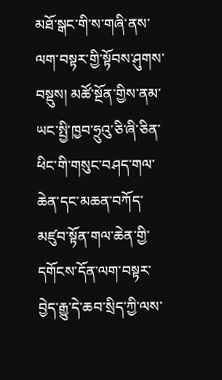མཐོ་སྒང་གི་ས་གཞི་ནས་ལག་བསྟར་གྱི་སྟོབས་ཤུགས་བསྡུས། མཚོ་སྔོན་གྱིས་ནམ་ཡང་སྤྱི་ཁྱབ་ཧྲུའུ་ཅི་ཞི་ཅིན་ཕིང་གི་གསུང་བཤད་གལ་ཆེན་དང་མཆན་བཀོད་མཛུབ་སྟོན་གལ་ཆེན་གྱི་དགོངས་དོན་ལག་བསྟར་བྱེད་རྒྱུ་དེ་ཆབ་སྲིད་ཀྱི་ལས་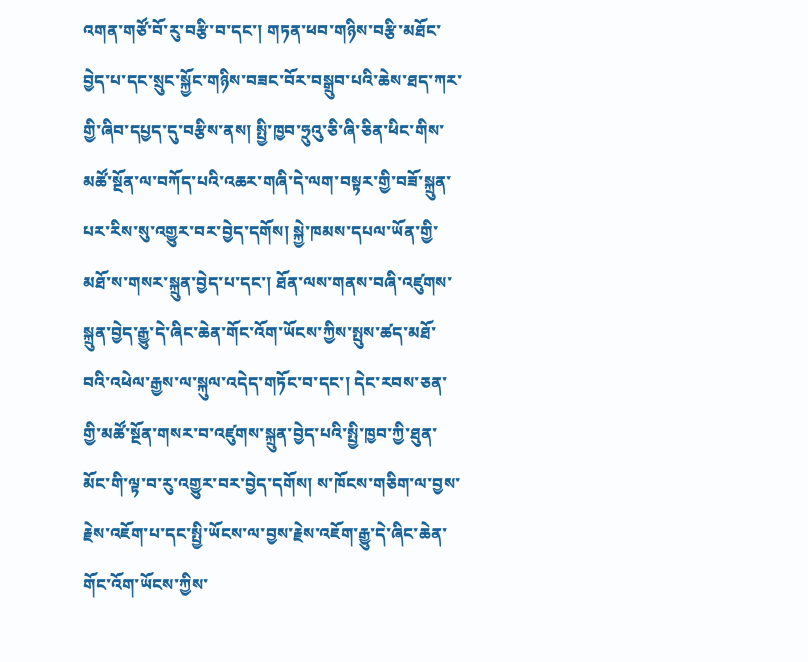འགན་གཙོ་བོ་རུ་བརྩི་བ་དང་། གཏན་ཕབ་གཉིས་བརྩི་མཐོང་བྱེད་པ་དང་སྲུང་སྐྱོང་གཉིས་བཟང་བོར་བསྒྲུབ་པའི་ཆེས་ཐད་ཀར་གྱི་ཞིབ་དཔྱད་དུ་བརྩིས་ནས། སྤྱི་ཁྱབ་ཧྲུའུ་ཅི་ཞི་ཅིན་ཕིང་གིས་མཚོ་སྔོན་ལ་བཀོད་པའི་འཆར་གཞི་དེ་ལག་བསྟར་གྱི་བཟོ་སྐྲུན་པར་རིས་སུ་འགྱུར་བར་བྱེད་དགོས། སྐྱེ་ཁམས་དཔལ་ཡོན་གྱི་མཐོ་ས་གསར་སྐྲུན་བྱེད་པ་དང་། ཐོན་ལས་གནས་བཞི་འཛུགས་སྐྲུན་བྱེད་རྒྱུ་དེ་ཞིང་ཆེན་གོང་འོག་ཡོངས་ཀྱིས་སྤུས་ཚད་མཐོ་བའི་འཕེལ་རྒྱས་ལ་སྐུལ་འདེད་གཏོང་བ་དང་། དེང་རབས་ཅན་གྱི་མཚོ་སྔོན་གསར་བ་འཛུགས་སྐྲུན་བྱེད་པའི་སྤྱི་ཁྱབ་ཀྱི་ཐུན་མོང་གི་ལྟ་བ་རུ་འགྱུར་བར་བྱེད་དགོས། ས་ཁོངས་གཅིག་ལ་བྱས་རྗེས་འཇོག་པ་དང་སྤྱི་ཡོངས་ལ་བྱས་རྗེས་འཇོག་རྒྱུ་དེ་ཞིང་ཆེན་གོང་འོག་ཡོངས་ཀྱིས་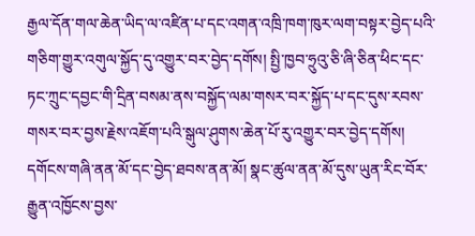རྒྱལ་དོན་གལ་ཆེན་ཡིད་ལ་འཛིན་པ་དང་འགན་འཁྲི་ཁག་ཁུར་ལག་བསྟར་བྱེད་པའི་གཅིག་གྱུར་འགུལ་སྐྱོད་དུ་འགྱུར་བར་བྱེད་དགོས། སྤྱི་ཁྱབ་ཧྲུའུ་ཅི་ཞི་ཅིན་ཕིང་དང་ཏང་ཀྲུང་དབྱང་གི་དྲིན་བསམ་ནས་བསྐྱོད་ལམ་གསར་བར་སྐྱོད་པ་དང་དུས་རབས་གསར་བར་བྱས་རྗེས་འཇོག་པའི་སྒུལ་ཤུགས་ཆེན་པོ་རུ་འགྱུར་བར་བྱེད་དགོས། དགོངས་གཞི་ནན་མོ་དང་བྱེད་ཐབས་ནན་མོ། སྣང་ཚུལ་ནན་མོ་དུས་ཡུན་རིང་བོར་རྒྱུན་འཁྱོངས་བྱས་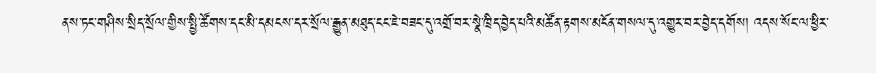ནས་ཏང་གཤིས་སྲིད་སྲོལ་གྱིས་སྤྱི་ཚོགས་དང་མི་དམངས་དར་སྲོལ་རྒྱུན་མཐུད་ངང་ཇེ་བཟང་དུ་འགྲོ་བར་སྣེ་ཁྲིད་བྱེད་པའི་མཚོན་རྟགས་མངོན་གསལ་དུ་འགྱུར་བར་བྱེད་དགོས། འདས་སོང་ལ་ཕྱིར་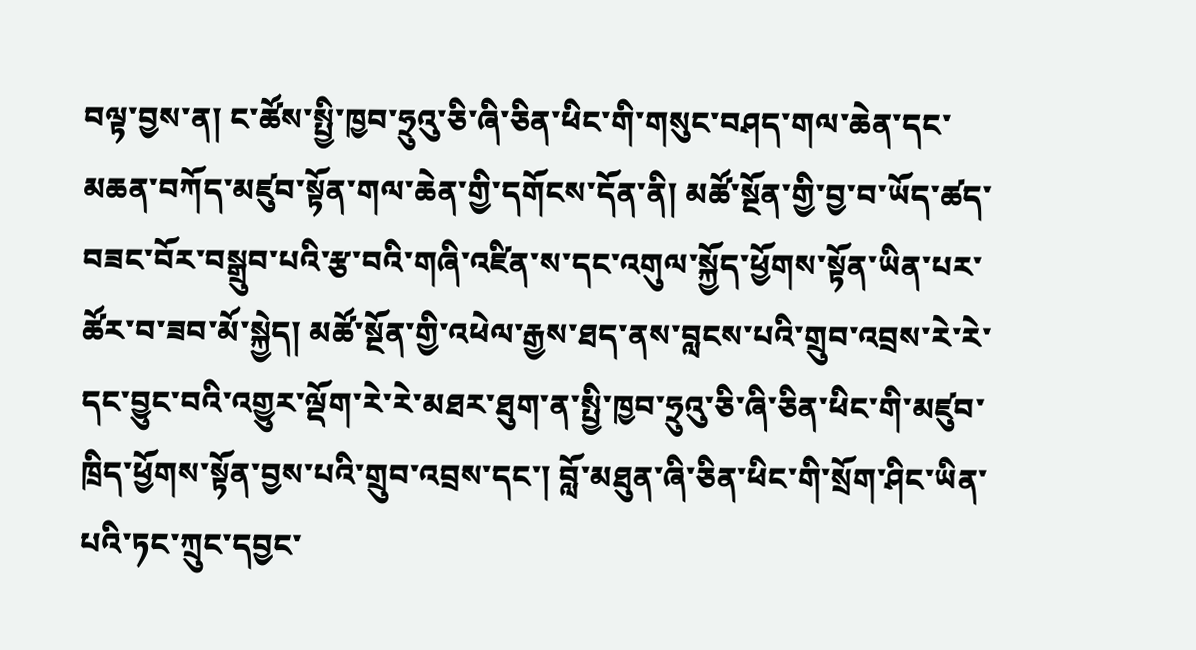བལྟ་བྱས་ན། ང་ཚོས་སྤྱི་ཁྱབ་ཧྲུའུ་ཅི་ཞི་ཅིན་ཕིང་གི་གསུང་བཤད་གལ་ཆེན་དང་མཆན་བཀོད་མཛུབ་སྟོན་གལ་ཆེན་གྱི་དགོངས་དོན་ནི། མཚོ་སྔོན་གྱི་བྱ་བ་ཡོད་ཚད་བཟང་བོར་བསྒྲུབ་པའི་རྩ་བའི་གཞི་འཛིན་ས་དང་འགུལ་སྐྱོད་ཕྱོགས་སྟོན་ཡིན་པར་ཚོར་བ་ཟབ་མོ་སྐྱེད། མཚོ་སྔོན་གྱི་འཕེལ་རྒྱས་ཐད་ནས་བླངས་པའི་གྲུབ་འབྲས་རེ་རེ་དང་བྱུང་བའི་འགྱུར་ལྡོག་རེ་རེ་མཐར་ཐུག་ན་སྤྱི་ཁྱབ་ཧྲུའུ་ཅི་ཞི་ཅིན་ཕིང་གི་མཛུབ་ཁྲིད་ཕྱོགས་སྟོན་བྱས་པའི་གྲུབ་འབྲས་དང་། བློ་མཐུན་ཞི་ཅིན་ཕིང་གི་སྲོག་ཤིང་ཡིན་པའི་ཏང་ཀྲུང་དབྱང་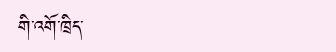གི་འགོ་ཁྲིད་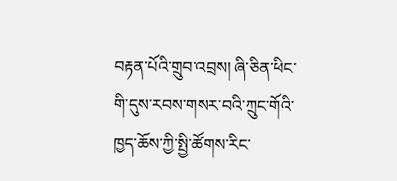བརྟན་པོའི་གྲུབ་འབྲས། ཞི་ཅིན་ཕིང་གི་དུས་རབས་གསར་བའི་ཀྲུང་གོའི་ཁྱད་ཆོས་ཀྱི་སྤྱི་ཚོགས་རིང་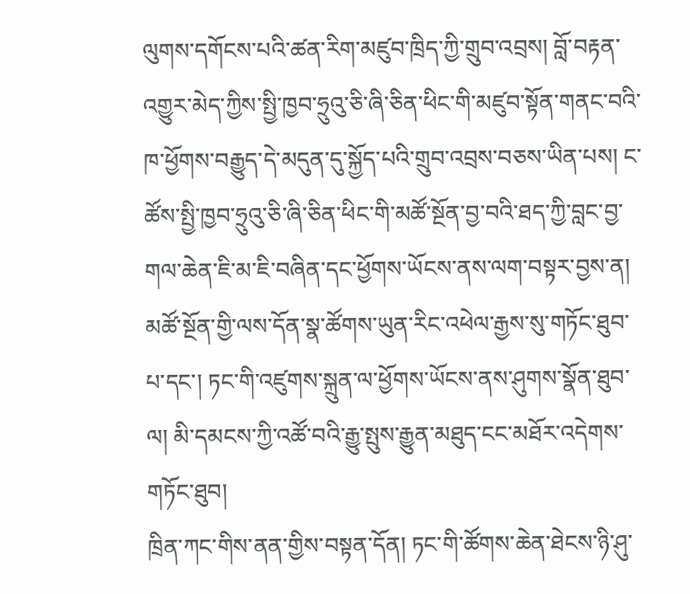ལུགས་དགོངས་པའི་ཚན་རིག་མཛུབ་ཁྲིད་ཀྱི་གྲུབ་འབྲས། བློ་བརྟན་འགྱུར་མེད་ཀྱིས་སྤྱི་ཁྱབ་ཧྲུའུ་ཅི་ཞི་ཅིན་ཕིང་གི་མཛུབ་སྟོན་གནང་བའི་ཁ་ཕྱོགས་བརྒྱུད་དེ་མདུན་དུ་སྐྱོད་པའི་གྲུབ་འབྲས་བཅས་ཡིན་པས། ང་ཚོས་སྤྱི་ཁྱབ་ཧྲུའུ་ཅི་ཞི་ཅིན་ཕིང་གི་མཚོ་སྔོན་བྱ་བའི་ཐད་ཀྱི་བླང་བྱ་གལ་ཆེན་ཇི་མ་ཇི་བཞིན་དང་ཕྱོགས་ཡོངས་ནས་ལག་བསྟར་བྱས་ན། མཚོ་སྔོན་གྱི་ལས་དོན་སྣ་ཚོགས་ཡུན་རིང་འཕེལ་རྒྱས་སུ་གཏོང་ཐུབ་པ་དང་། ཏང་གི་འཛུགས་སྐྲུན་ལ་ཕྱོགས་ཡོངས་ནས་ཤུགས་སྣོན་ཐུབ་ལ། མི་དམངས་ཀྱི་འཚོ་བའི་རྒྱུ་སྤུས་རྒྱུན་མཐུད་ངང་མཐོར་འདེགས་གཏོང་ཐུབ།
ཁྲིན་ཀང་གིས་ནན་གྱིས་བསྟན་དོན། ཏང་གི་ཚོགས་ཆེན་ཐེངས་ཉི་ཤུ་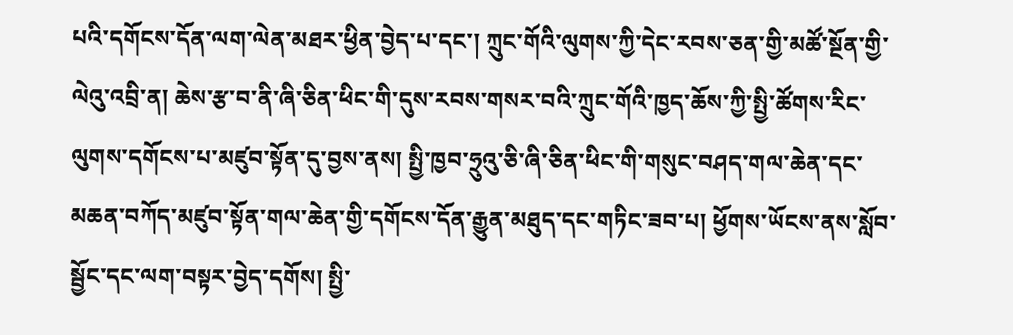པའི་དགོངས་དོན་ལག་ལེན་མཐར་ཕྱིན་བྱེད་པ་དང་། ཀྲུང་གོའི་ལུགས་ཀྱི་དེང་རབས་ཅན་གྱི་མཚོ་སྔོན་གྱི་ལེའུ་འབྲི་ན། ཆེས་རྩ་བ་ནི་ཞི་ཅིན་ཕིང་གི་དུས་རབས་གསར་བའི་ཀྲུང་གོའི་ཁྱད་ཆོས་ཀྱི་སྤྱི་ཚོགས་རིང་ལུགས་དགོངས་པ་མཛུབ་སྟོན་དུ་བྱས་ནས། སྤྱི་ཁྱབ་ཧྲུའུ་ཅི་ཞི་ཅིན་ཕིང་གི་གསུང་བཤད་གལ་ཆེན་དང་མཆན་བཀོད་མཛུབ་སྟོན་གལ་ཆེན་གྱི་དགོངས་དོན་རྒྱུན་མཐུད་དང་གཏིང་ཟབ་པ། ཕྱོགས་ཡོངས་ནས་སློབ་སྦྱོང་དང་ལག་བསྟར་བྱེད་དགོས། སྤྱི་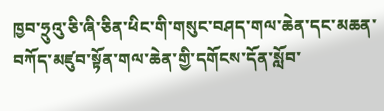ཁྱབ་ཧྲུའུ་ཅི་ཞི་ཅིན་ཕིང་གི་གསུང་བཤད་གལ་ཆེན་དང་མཆན་བཀོད་མཛུབ་སྟོན་གལ་ཆེན་གྱི་དགོངས་དོན་སློབ་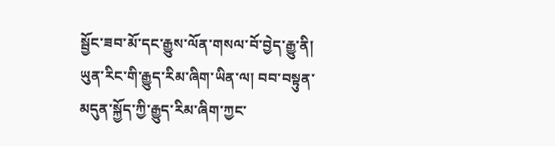སྦྱོང་ཟབ་མོ་དང་རྒྱུས་ལོན་གསལ་བོ་བྱེད་རྒྱུ་ནི། ཡུན་རིང་གི་རྒྱུད་རིམ་ཞིག་ཡིན་ལ། བབ་བསྟུན་མདུན་སྐྱོད་ཀྱི་རྒྱུད་རིམ་ཞིག་ཀྱང་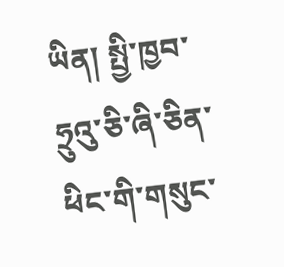ཡིན། སྤྱི་ཁྱབ་ཧྲུའུ་ཅི་ཞི་ཅིན་ཕིང་གི་གསུང་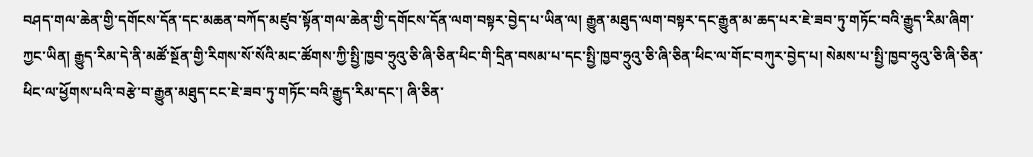བཤད་གལ་ཆེན་གྱི་དགོངས་དོན་དང་མཆན་བཀོད་མཛུབ་སྟོན་གལ་ཆེན་གྱི་དགོངས་དོན་ལག་བསྟར་བྱེད་པ་ཡིན་ལ། རྒྱུན་མཐུད་ལག་བསྟར་དང་རྒྱུན་མ་ཆད་པར་ཇེ་ཟབ་ཏུ་གཏོང་བའི་རྒྱུད་རིམ་ཞིག་ཀྱང་ཡིན། རྒྱུད་རིམ་དེ་ནི་མཚོ་སྔོན་གྱི་རིགས་སོ་སོའི་མང་ཚོགས་ཀྱི་སྤྱི་ཁྱབ་ཧྲུའུ་ཅི་ཞི་ཅིན་ཕིང་གི་དྲིན་བསམ་པ་དང་སྤྱི་ཁྱབ་ཧྲུའུ་ཅི་ཞི་ཅིན་ཕིང་ལ་གོང་བཀུར་བྱེད་པ། སེམས་པ་སྤྱི་ཁྱབ་ཧྲུའུ་ཅི་ཞི་ཅིན་ཕིང་ལ་ཕྱོགས་པའི་བརྩེ་བ་རྒྱུན་མཐུད་ངང་ཇེ་ཟབ་ཏུ་གཏོང་བའི་རྒྱུད་རིམ་དང་། ཞི་ཅིན་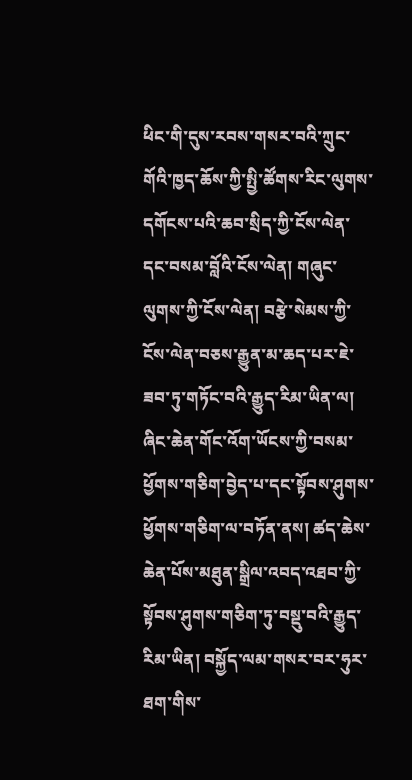ཕིང་གི་དུས་རབས་གསར་བའི་ཀྲུང་གོའི་ཁྱད་ཆོས་ཀྱི་སྤྱི་ཚོགས་རིང་ལུགས་དགོངས་པའི་ཆབ་སྲིད་ཀྱི་ངོས་ལེན་དང་བསམ་བློའི་ངོས་ལེན། གཞུང་ལུགས་ཀྱི་ངོས་ལེན། བརྩེ་སེམས་ཀྱི་ངོས་ལེན་བཅས་རྒྱུན་མ་ཆད་པར་ཇེ་ཟབ་ཏུ་གཏོང་བའི་རྒྱུད་རིམ་ཡིན་ལ། ཞིང་ཆེན་གོང་འོག་ཡོངས་ཀྱི་བསམ་ཕྱོགས་གཅིག་བྱེད་པ་དང་སྟོབས་ཤུགས་ཕྱོགས་གཅིག་ལ་བཏོན་ནས། ཚད་ཆེས་ཆེན་པོས་མཐུན་སྒྲིལ་འབད་འཐབ་ཀྱི་སྟོབས་ཤུགས་གཅིག་ཏུ་བསྡུ་བའི་རྒྱུད་རིམ་ཡིན། བསྐྱོད་ལམ་གསར་བར་ཧུར་ཐག་གིས་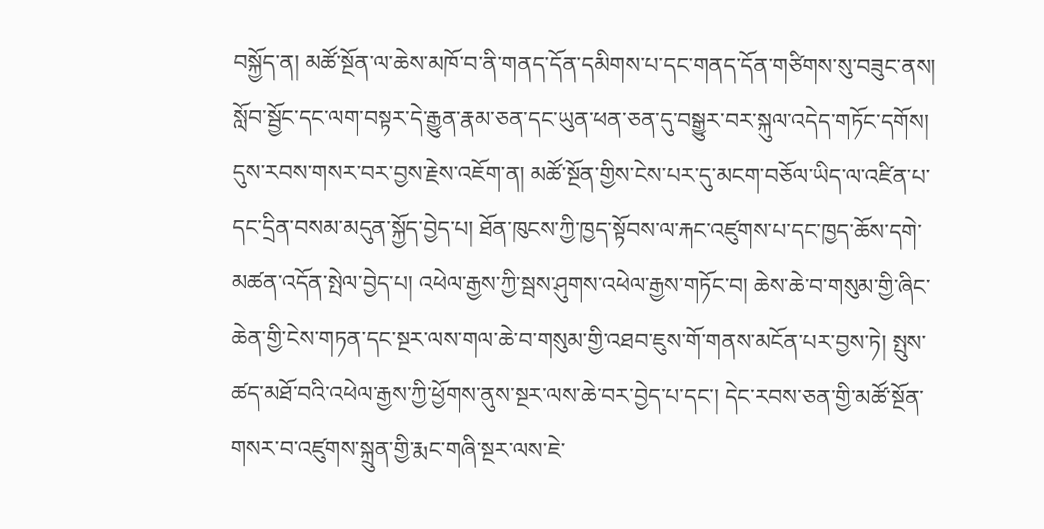བསྐྱོད་ན། མཚོ་སྔོན་ལ་ཆེས་མཁོ་བ་ནི་གནད་དོན་དམིགས་པ་དང་གནད་དོན་གཙིགས་སུ་བཟུང་ནས། སློབ་སྦྱོང་དང་ལག་བསྟར་དེ་རྒྱུན་རྣམ་ཅན་དང་ཡུན་ཕན་ཅན་དུ་བསྒྱུར་བར་སྐུལ་འདེད་གཏོང་དགོས། དུས་རབས་གསར་བར་བྱས་རྗེས་འཇོག་ན། མཚོ་སྔོན་གྱིས་ངེས་པར་དུ་མངག་བཅོལ་ཡིད་ལ་འཛིན་པ་དང་དྲིན་བསམ་མདུན་སྐྱོད་བྱེད་པ། ཐོན་ཁུངས་ཀྱི་ཁྱད་སྟོབས་ལ་རྐང་འཛུགས་པ་དང་ཁྱད་ཆོས་དགེ་མཚན་འདོན་སྤེལ་བྱེད་པ། འཕེལ་རྒྱས་ཀྱི་སྦས་ཤུགས་འཕེལ་རྒྱས་གཏོང་བ། ཆེས་ཆེ་བ་གསུམ་གྱི་ཞིང་ཆེན་གྱི་ངེས་གཏན་དང་སྔར་ལས་གལ་ཆེ་བ་གསུམ་གྱི་འཐབ་ཇུས་གོ་གནས་མངོན་པར་བྱས་ཏེ། སྤུས་ཚད་མཐོ་བའི་འཕེལ་རྒྱས་ཀྱི་ཕྱོགས་ནུས་སྔར་ལས་ཆེ་བར་བྱེད་པ་དང་། དེང་རབས་ཅན་གྱི་མཚོ་སྔོན་གསར་བ་འཛུགས་སྐྲུན་གྱི་རྨང་གཞི་སྔར་ལས་ཇེ་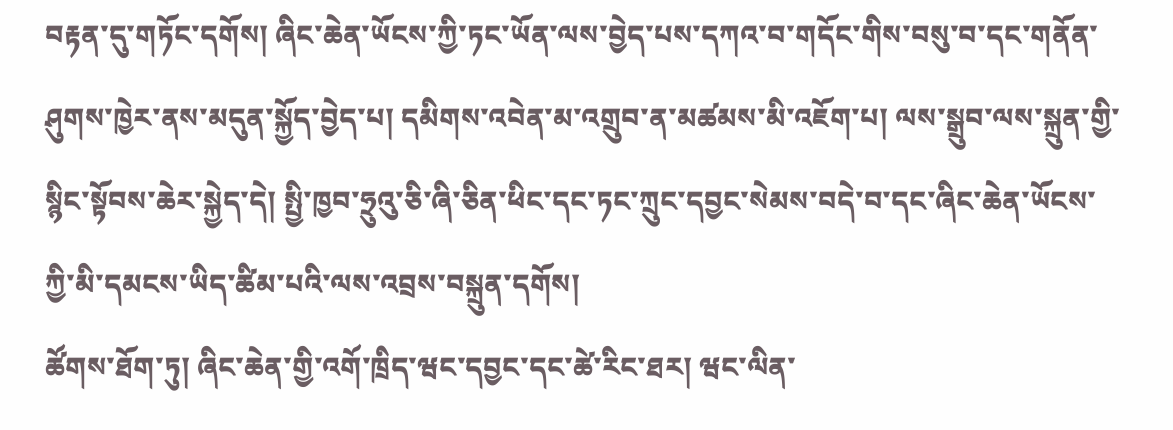བརྟན་དུ་གཏོང་དགོས། ཞིང་ཆེན་ཡོངས་ཀྱི་ཏང་ཡོན་ལས་བྱེད་པས་དཀའ་བ་གདོང་གིས་བསུ་བ་དང་གནོན་ཤུགས་ཁྱེར་ནས་མདུན་སྐྱོད་བྱེད་པ། དམིགས་འབེན་མ་འགྲུབ་ན་མཚམས་མི་འཇོག་པ། ལས་སྒྲུབ་ལས་སྐྲུན་གྱི་སྙིང་སྟོབས་ཆེར་སྐྱེད་དེ། སྤྱི་ཁྱབ་ཧྲུའུ་ཅི་ཞི་ཅིན་ཕིང་དང་ཏང་ཀྲུང་དབྱང་སེམས་བདེ་བ་དང་ཞིང་ཆེན་ཡོངས་ཀྱི་མི་དམངས་ཡིད་ཚིམ་པའི་ལས་འབྲས་བསྐྲུན་དགོས།
ཚོགས་ཐོག་ཏུ། ཞིང་ཆེན་གྱི་འགོ་ཁྲིད་ཝང་དབྱང་དང་ཚེ་རིང་ཐར། ཝང་ལིན་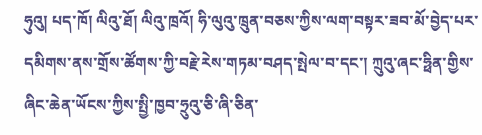ཧུའུ། པད་ཁོ། ལིའུ་ཐོ། ལིའུ་ཁྲའོ། ཧི་ལུའུ་ཁྲུན་བཅས་ཀྱིས་ལག་བསྟར་ཟབ་མོ་བྱེད་པར་དམིགས་ནས་གྲོས་ཚོགས་ཀྱི་བརྗེ་རེས་གཏམ་བཤད་སྤེལ་བ་དང་། ཀྲུའུ་ཞང་ཧྥིན་གྱིས་ཞིང་ཆེན་ཡོངས་ཀྱིས་སྤྱི་ཁྱབ་ཧྲུའུ་ཅི་ཞི་ཅིན་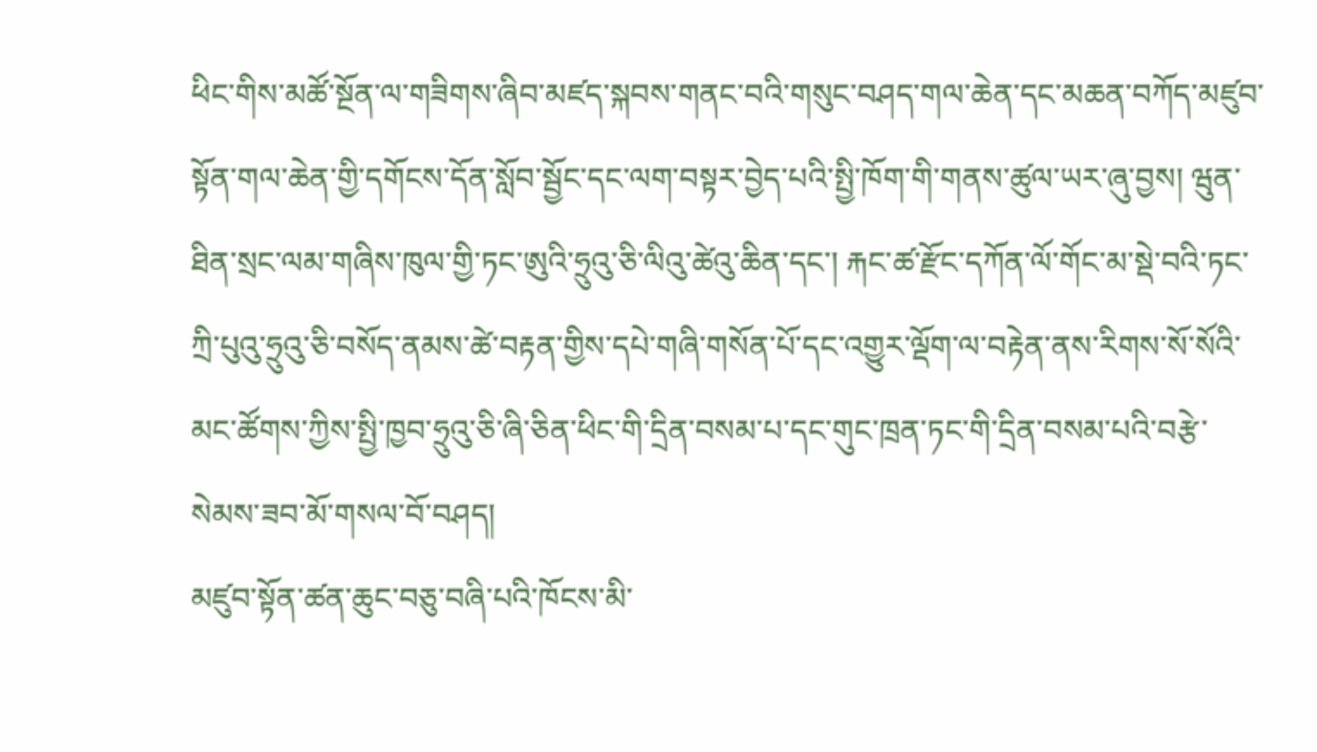ཕིང་གིས་མཚོ་སྔོན་ལ་གཟིགས་ཞིབ་མཛད་སྐབས་གནང་བའི་གསུང་བཤད་གལ་ཆེན་དང་མཆན་བཀོད་མཛུབ་སྟོན་གལ་ཆེན་གྱི་དགོངས་དོན་སློབ་སྦྱོང་དང་ལག་བསྟར་བྱེད་པའི་སྤྱི་ཁོག་གི་གནས་ཚུལ་ཡར་ཞུ་བྱས། ཝུན་ཐིན་སྲང་ལམ་གཞིས་ཁུལ་གྱི་ཏང་ཨུའི་ཧྲུའུ་ཅི་ལིའུ་ཚེའུ་ཆིན་དང་། རྐང་ཚ་རྫོང་དཀོན་ལོ་གོང་མ་སྡེ་བའི་ཏང་ཀྲི་པུའུ་ཧྲུའུ་ཅི་བསོད་ནམས་ཚེ་བརྟན་གྱིས་དཔེ་གཞི་གསོན་པོ་དང་འགྱུར་ལྡོག་ལ་བརྟེན་ནས་རིགས་སོ་སོའི་མང་ཚོགས་ཀྱིས་སྤྱི་ཁྱབ་ཧྲུའུ་ཅི་ཞི་ཅིན་ཕིང་གི་དྲིན་བསམ་པ་དང་གུང་ཁྲན་ཏང་གི་དྲིན་བསམ་པའི་བརྩེ་སེམས་ཟབ་མོ་གསལ་བོ་བཤད།
མཛུབ་སྟོན་ཚན་ཆུང་བཅུ་བཞི་པའི་ཁོངས་མི་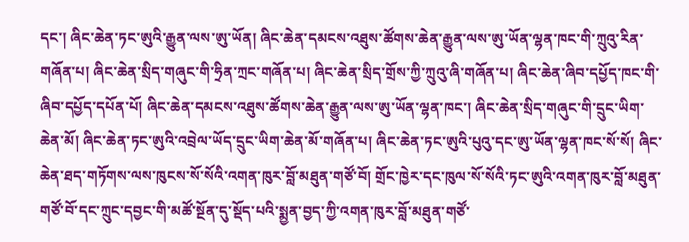དང་། ཞིང་ཆེན་ཏང་ཨུའི་རྒྱུན་ལས་ཨུ་ཡོན། ཞིང་ཆེན་དམངས་འཐུས་ཚོགས་ཆེན་རྒྱུན་ལས་ཨུ་ཡོན་ལྷན་ཁང་གི་ཀྲུའུ་རིན་གཞོན་པ། ཞིང་ཆེན་སྲིད་གཞུང་གི་ཧྲིན་ཀྲང་གཞོན་པ། ཞིང་ཆེན་སྲིད་གྲོས་ཀྱི་ཀྲུའུ་ཞི་གཞོན་པ། ཞིང་ཆེན་ཞིབ་དཔྱོད་ཁང་གི་ཞིབ་དཔྱོད་དཔོན་པོ། ཞིང་ཆེན་དམངས་འཐུས་ཚོགས་ཆེན་རྒྱུན་ལས་ཨུ་ཡོན་ལྷན་ཁང་། ཞིང་ཆེན་སྲིད་གཞུང་གི་དྲུང་ཡིག་ཆེན་མོ། ཞིང་ཆེན་ཏང་ཨུའི་འབྲེལ་ཡོད་དྲུང་ཡིག་ཆེན་མོ་གཞོན་པ། ཞིང་ཆེན་ཏང་ཨུའི་པུའུ་དང་ཨུ་ཡོན་ལྷན་ཁང་སོ་སོ། ཞིང་ཆེན་ཐད་གཏོགས་ལས་ཁུངས་སོ་སོའི་འགན་ཁུར་བློ་མཐུན་གཙོ་བོ། གྲོང་ཁྱེར་དང་ཁུལ་སོ་སོའི་ཏང་ཨུའི་འགན་ཁུར་བློ་མཐུན་གཙོ་བོ་དང་ཀྲུང་དབྱང་གི་མཚོ་སྔོན་དུ་སྡོད་པའི་སྨྱན་བྱད་ཀྱི་འགན་ཁུར་བློ་མཐུན་གཙོ་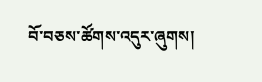བོ་བཅས་ཚོགས་འདུར་ཞུགས།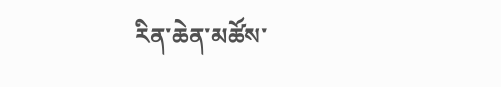རིན་ཆེན་མཚོས་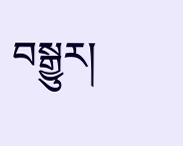བསྒྱུར།